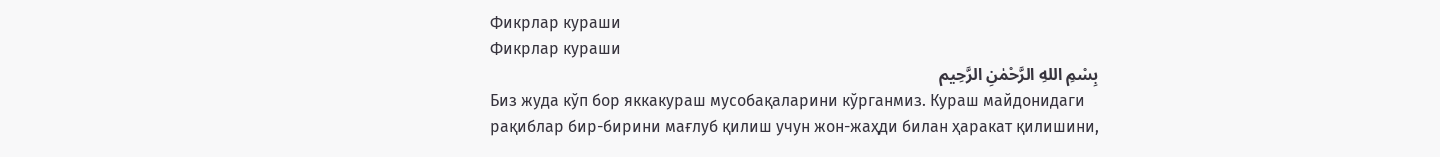Фикрлар кураши
Фикрлар кураши
بِسْمِ اللهِ الرَّحْمٰنِ الرَّحِيم
Биз жуда кўп бор яккакураш мусобақаларини кўрганмиз. Кураш майдонидаги рақиблар бир-бирини мағлуб қилиш учун жон-жаҳди билан ҳаракат қилишини,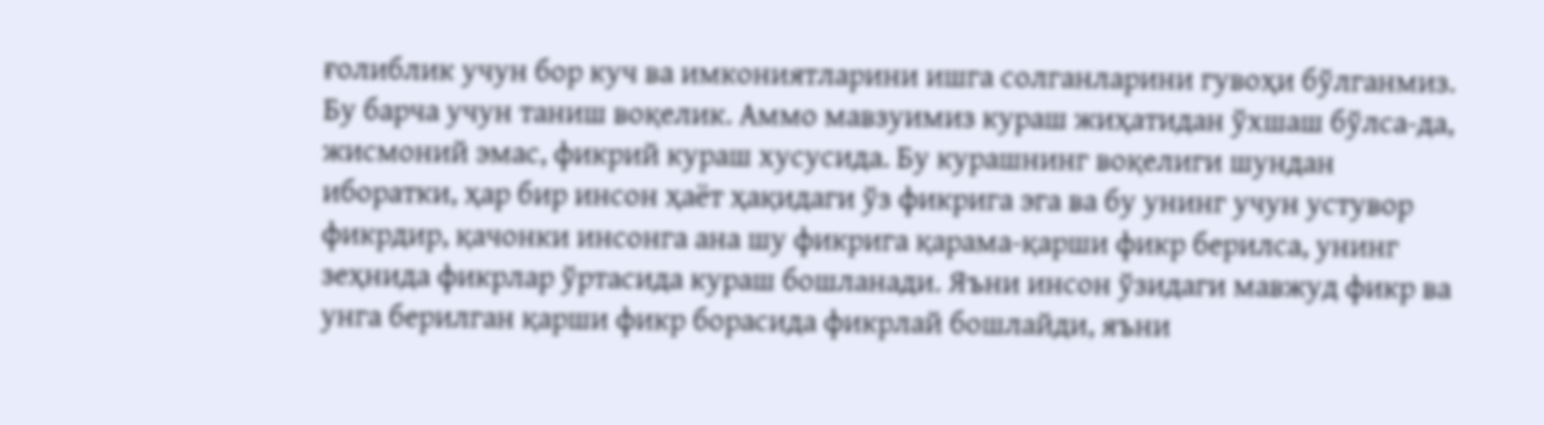ғолиблик учун бор куч ва имкониятларини ишга солганларини гувоҳи бўлганмиз. Бу барча учун таниш воқелик. Аммо мавзуимиз кураш жиҳатидан ўхшаш бўлса-да, жисмоний эмас, фикрий кураш хусусида. Бу курашнинг воқелиги шундан иборатки, ҳар бир инсон ҳаёт ҳақидаги ўз фикрига эга ва бу унинг учун устувор фикрдир, қачонки инсонга ана шу фикрига қарама-қарши фикр берилса, унинг зеҳнида фикрлар ўртасида кураш бошланади. Яъни инсон ўзидаги мавжуд фикр ва унга берилган қарши фикр борасида фикрлай бошлайди, яъни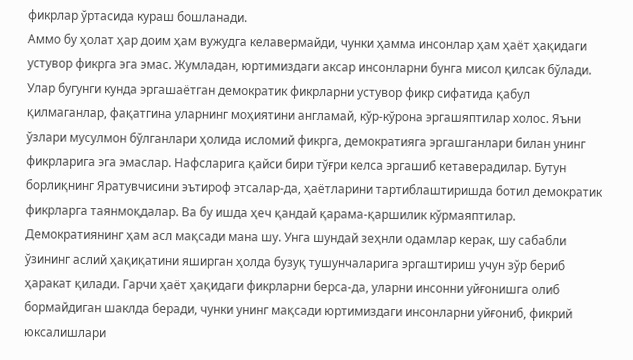фикрлар ўртасида кураш бошланади.
Аммо бу ҳолат ҳар доим ҳам вужудга келавермайди, чунки ҳамма инсонлар ҳам ҳаёт ҳақидаги устувор фикрга эга эмас. Жумладан, юртимиздаги аксар инсонларни бунга мисол қилсак бўлади. Улар бугунги кунда эргашаётган демократик фикрларни устувор фикр сифатида қабул қилмаганлар, фақатгина уларнинг моҳиятини англамай, кўр-кўрона эргашяптилар холос. Яъни ўзлари мусулмон бўлганлари ҳолида исломий фикрга, демократияга эргашганлари билан унинг фикрларига эга эмаслар. Нафсларига қайси бири тўғри келса эргашиб кетаверадилар. Бутун борлиқнинг Яратувчисини эътироф этсалар-да, ҳаётларини тартиблаштиришда ботил демократик фикрларга таянмоқдалар. Ва бу ишда ҳеч қандай қарама-қаршилик кўрмаяптилар.
Демократиянинг ҳам асл мақсади мана шу. Унга шундай зеҳнли одамлар керак, шу сабабли ўзининг аслий ҳақиқатини яширган ҳолда бузуқ тушунчаларига эргаштириш учун зўр бериб ҳаракат қилади. Гарчи ҳаёт ҳақидаги фикрларни берса-да, уларни инсонни уйғонишга олиб бормайдиган шаклда беради, чунки унинг мақсади юртимиздаги инсонларни уйғониб, фикрий юксалишлари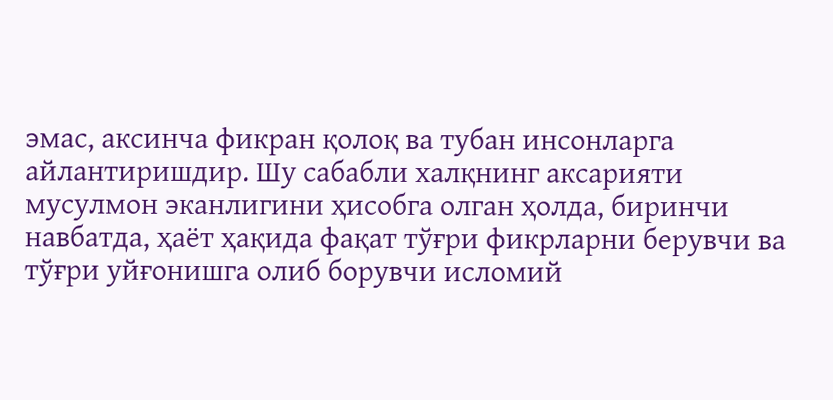эмас, аксинча фикран қолоқ ва тубан инсонларга айлантиришдир. Шу сабабли халқнинг аксарияти мусулмон эканлигини ҳисобга олган ҳолда, биринчи навбатда, ҳаёт ҳақида фақат тўғри фикрларни берувчи ва тўғри уйғонишга олиб борувчи исломий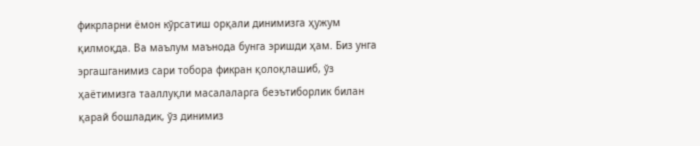фикрларни ёмон кўрсатиш орқали динимизга ҳужум қилмоқда. Ва маълум маънода бунга эришди ҳам. Биз унга эргашганимиз сари тобора фикран қолоқлашиб, ўз ҳаётимизга тааллуқли масалаларга беэътиборлик билан қарай бошладик, ўз динимиз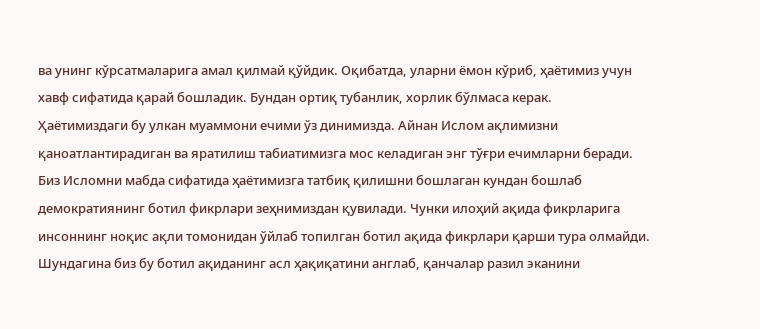ва унинг кўрсатмаларига амал қилмай қўйдик. Оқибатда, уларни ёмон кўриб, ҳаётимиз учун хавф сифатида қарай бошладик. Бундан ортиқ тубанлик, хорлик бўлмаса керак.
Ҳаётимиздаги бу улкан муаммони ечими ўз динимизда. Айнан Ислом ақлимизни қаноатлантирадиган ва яратилиш табиатимизга мос келадиган энг тўғри ечимларни беради. Биз Исломни мабда сифатида ҳаётимизга татбиқ қилишни бошлаган кундан бошлаб демократиянинг ботил фикрлари зеҳнимиздан қувилади. Чунки илоҳий ақида фикрларига инсоннинг ноқис ақли томонидан ўйлаб топилган ботил ақида фикрлари қарши тура олмайди. Шундагина биз бу ботил ақиданинг асл ҳақиқатини англаб, қанчалар разил эканини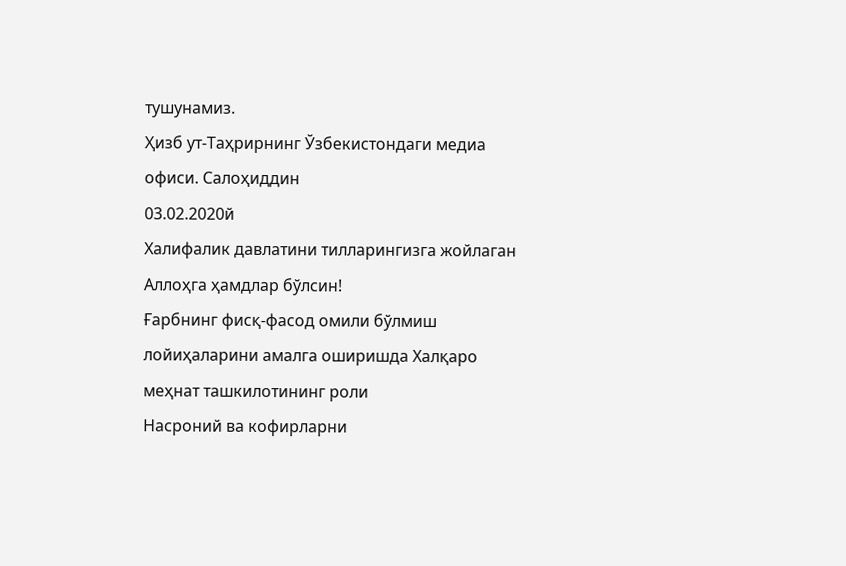тушунамиз.
Ҳизб ут-Таҳрирнинг Ўзбекистондаги медиа офиси. Салоҳиддин
03.02.2020й
Халифалик давлатини тилларингизга жойлаган Аллоҳга ҳамдлар бўлсин!
Ғарбнинг фисқ-фасод омили бўлмиш лойиҳаларини амалга оширишда Халқаро меҳнат ташкилотининг роли
Насроний ва кофирларни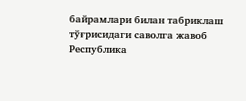байрамлари билан табриклаш тўғрисидаги саволга жавоб
Республика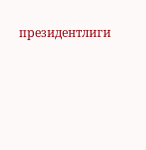президентлиги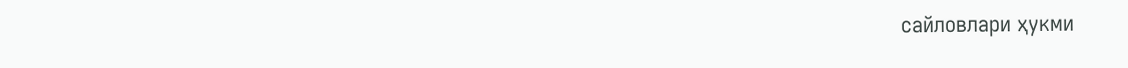сайловлари ҳукми